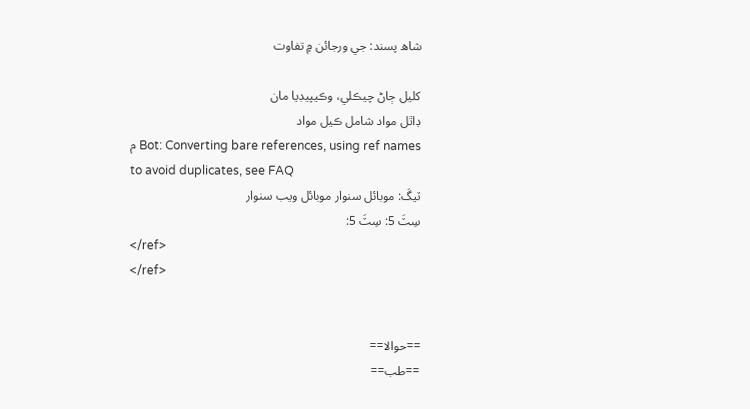شاھ پسند: جي ورجائن ۾ تفاوت

کليل ڄاڻ چيڪلي، وڪيپيڊيا مان
ڊاٿل مواد شامل ڪيل مواد
م Bot: Converting bare references, using ref names to avoid duplicates, see FAQ
ٽيگَ: موبائل سنوار موبائل ويب سنوار
سِٽَ 5: سِٽَ 5:
</ref>
</ref>


==حوالا==
==طب==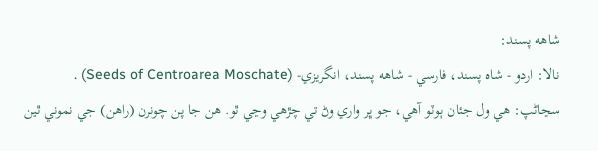شاهه پسند:
نالا: اردو - شاه پسند، فارسي - شاهه پسند، انگريزي- (Seeds of Centroarea Moschate) .
سڃاڻپ: هي ول جئان ٻوٽو آهي، جو ڀر واري وڻ تي چڙهي وڃي ٿو. هن جا پن چونرن (راهن) جي نموني ٿين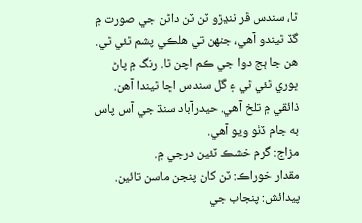ٿا، سندس ڦر ننڍڙو ٽن ٽن داڻن جي صورت ۾ گڏ ٿيندو آهي، جنهن تي هلڪي پشم ٿئي ٿي. هن جا ٻج دوا جي ڪم اچن ٿا. رنگ ۾ پاڻ ڀوري ٿئي ٿي ۽ گل سندس اڇا ٿيندا آهن. ذائقي ۾ تلخ آهي. حيدرآباد سنڌ جي آس پاس به جام ڏٺو ويو آهي.
مزاج: گرم خشڪ ٽئين درجي ۾.
مقدار خوراڪ: ٽن کان پنجن ماسن تائين.
پيدائش: پنجاب جي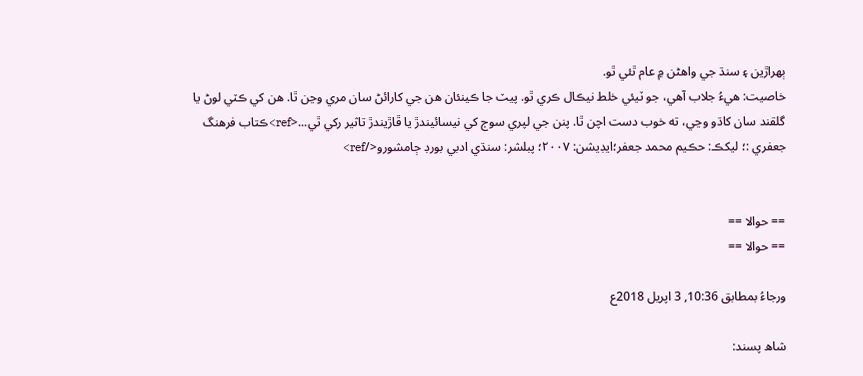ٻهراڙين ۽ سنڌ جي واهڻن ۾ عام ٿئي ٿو.
خاصيت: هيءُ جلاب آهي، جو ٽيئي خلط نيڪال ڪري ٿو. پيٽ جا ڪينئان هن جي کارائڻ سان مري وڃن ٿا. هن کي ڪٽي لوڻ يا گلقند سان کاڌو وڃي، ته خوب دست اچن ٿا. پنن جي لپري سوڄ کي نيسائيندڙ يا ڦاڙيندڙ تاثير رکي ٿي...<ref>ڪتاب فرھنگ جعفري :؛ ليکڪ: حڪيم محمد جعفر؛ايڊيشن: ۲۰۰۷؛ پبلشر: سنڌي ادبي بورڊ ڄامشورو</ref>


== حوالا ==
== حوالا ==

ورجاءُ بمطابق 10:36, 3 اپريل 2018ع

شاھ پسند: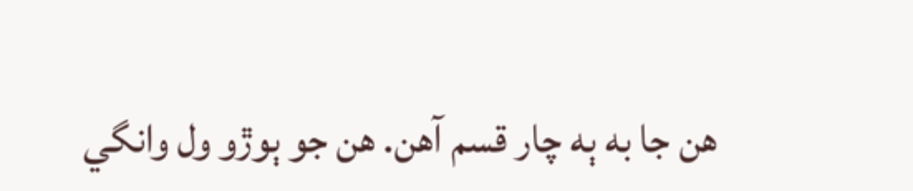هن جا به ٻه چار قسم آهن. هن جو ٻوڙو ول وانگي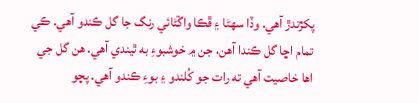پکڙندڙ آهي. وڏا سهڻا ۽ ڦڪا واڱڻائي رنگ جا گل ڪندو آهي. ڪي تمام اڇا گل ڪندا آهن، جن ۾ خوشبوءِ به ٿيندي آهي. هن گل جي اها خاصيت آهي ته رات جو کُلندو ۽ بوءِ ڪندو آهي. پچو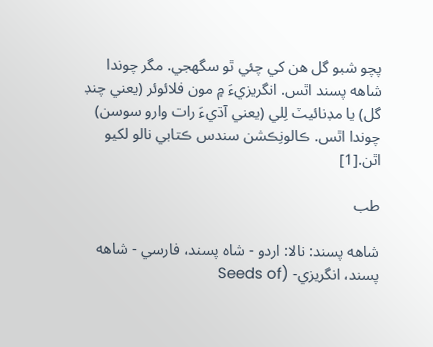پچو شبو گل هن کي چئي ٿو سگهجي. مگر چوندا شاهه پسند اٿس. انگريزيءَ ۾ مون فلائوئر (يعني چنڊ گل) يا مڊنائيٽ لِلي (يعني آڌيءَ رات وارو سوسن) چوندا اٿس. ڪالونِڪشن سندس ڪتابي نالو لکيو اٿن.[1]

طب

شاهه پسند: نالا: اردو - شاه پسند، فارسي - شاهه پسند، انگريزي- (Seeds of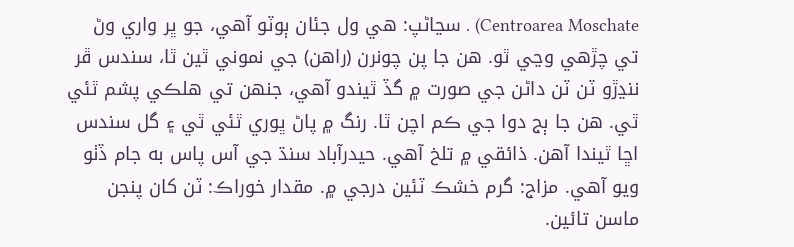Centroarea Moschate) . سڃاڻپ: هي ول جئان ٻوٽو آهي، جو ڀر واري وڻ تي چڙهي وڃي ٿو. هن جا پن چونرن (راهن) جي نموني ٿين ٿا، سندس ڦر ننڍڙو ٽن ٽن داڻن جي صورت ۾ گڏ ٿيندو آهي، جنهن تي هلڪي پشم ٿئي ٿي. هن جا ٻج دوا جي ڪم اچن ٿا. رنگ ۾ پاڻ ڀوري ٿئي ٿي ۽ گل سندس اڇا ٿيندا آهن. ذائقي ۾ تلخ آهي. حيدرآباد سنڌ جي آس پاس به جام ڏٺو ويو آهي. مزاج: گرم خشڪ ٽئين درجي ۾. مقدار خوراڪ: ٽن کان پنجن ماسن تائين.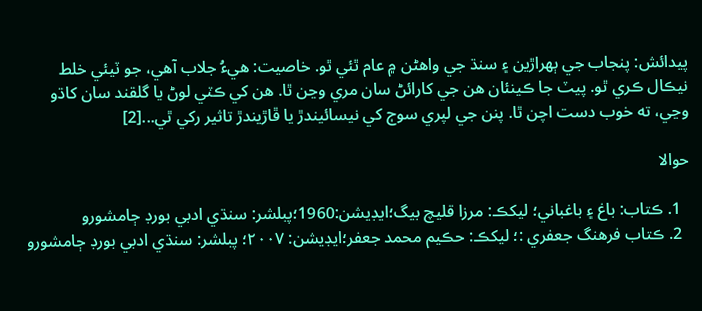پيدائش: پنجاب جي ٻهراڙين ۽ سنڌ جي واهڻن ۾ عام ٿئي ٿو. خاصيت: هيءُ جلاب آهي، جو ٽيئي خلط نيڪال ڪري ٿو. پيٽ جا ڪينئان هن جي کارائڻ سان مري وڃن ٿا. هن کي ڪٽي لوڻ يا گلقند سان کاڌو وڃي، ته خوب دست اچن ٿا. پنن جي لپري سوڄ کي نيسائيندڙ يا ڦاڙيندڙ تاثير رکي ٿي...[2]

حوالا

  1. ڪتاب: باغ ۽ باغباني؛ ليکڪ: مرزا قليچ بيگ؛ايڊيشن:1960؛پبلشر: سنڌي ادبي بورڊ ڄامشورو
  2. ڪتاب فرھنگ جعفري :؛ ليکڪ: حڪيم محمد جعفر؛ايڊيشن: ۲۰۰۷؛ پبلشر: سنڌي ادبي بورڊ ڄامشورو